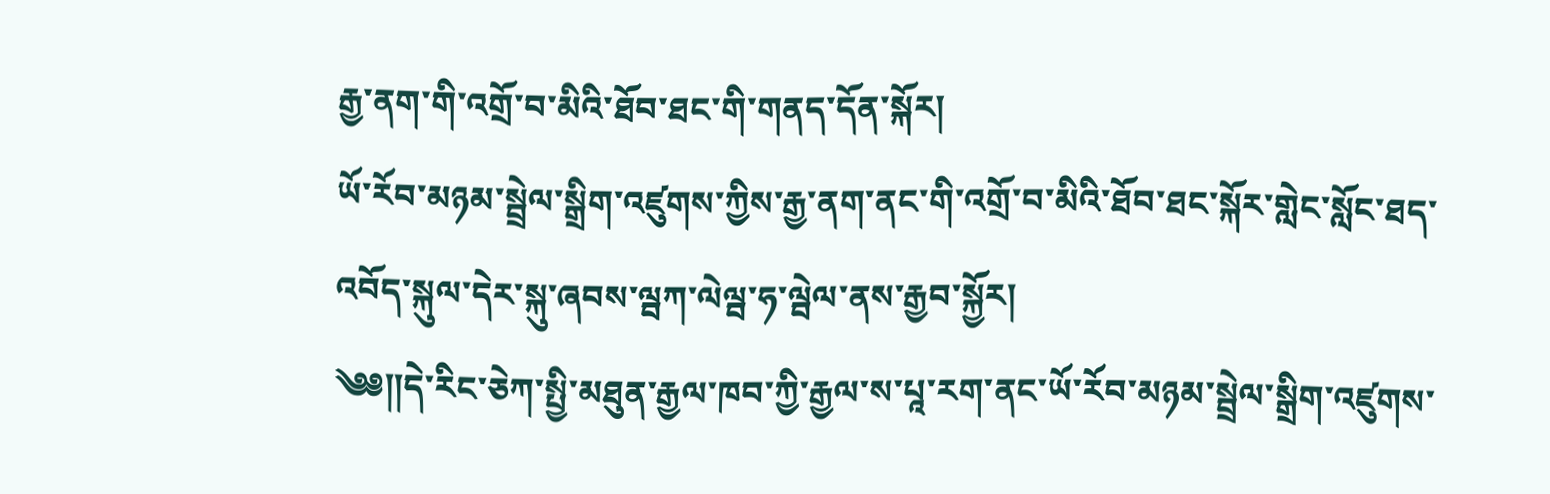རྒྱ་ནག་གི་འགྲོ་བ་མིའི་ཐོབ་ཐང་གི་གནད་དོན་སྐོར།
ཡོ་རོབ་མཉམ་སྦྲེལ་སྒྲིག་འཛུགས་ཀྱིས་རྒྱ་ནག་ནང་གི་འགྲོ་བ་མིའི་ཐོབ་ཐང་སྐོར་གླེང་སློང་ཐད་འབོད་སྐུལ་དེར་སྐུ་ཞབས་ལྦཀ་ལེལྦ་ཧ་ལྦེལ་ནས་རྒྱབ་སྐྱོར།
༄༅༎དེ་རིང་ཅེཀ་སྤྱི་མཐུན་རྒྱལ་ཁབ་ཀྱི་རྒྱལ་ས་པཱ་རག་ནང་ཡོ་རོབ་མཉམ་སྦྲེལ་སྒྲིག་འཛུགས་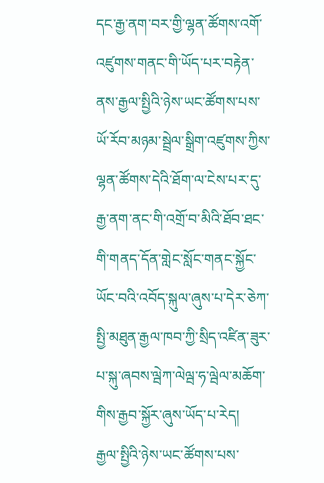དང་རྒྱ་ནག་བར་གྱི་ལྷན་ཚོགས་འགོ་འཛུགས་གནང་གི་ཡོད་པར་བརྟེན་ནས་རྒྱལ་སྤྱིའི་ཉེས་ཡང་ཚོགས་པས་ཡོ་རོབ་མཉམ་སྦྲེལ་སྒྲིག་འཛུགས་ཀྱིས་ལྷན་ཚོགས་དེའི་ཐོག་ལ་ངེས་པར་དུ་རྒྱ་ནག་ནང་གི་འགྲོ་བ་མིའི་ཐོབ་ཐང་གི་གནད་དོན་གླེང་སློང་གནང་སྐྱོང་ཡོང་བའི་འབོད་སྐུལ་ཞུས་པ་དེར་ཅེཀ་སྤྱི་མཐུན་རྒྱལ་ཁབ་ཀྱི་སྲིད་འཛིན་ཟུར་པ་སྐུ་ཞབས་ལྦེཀ་ལེལྦ་ཧ་ལྦེལ་མཆོག་གིས་རྒྱབ་སྐྱོར་ཞུས་ཡོད་པ་རེད།
རྒྱལ་སྤྱིའི་ཉེས་ཡང་ཚོགས་པས་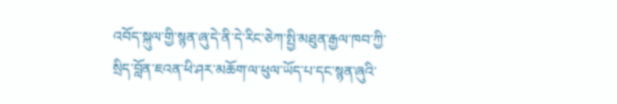འབོད་སྐུལ་གྱི་སྙན་ཞུ་དེ་ནི་དེ་རིང་ཅེཀ་སྤྱི་མཐུན་རྒྱལ་ཁབ་ཀྱི་སྲིད་བློན་ཇའན་ཕི་ཤར་མཆོག་ལ་ཕུལ་ཡོད་པ་དང་སྙན་ཞུའི་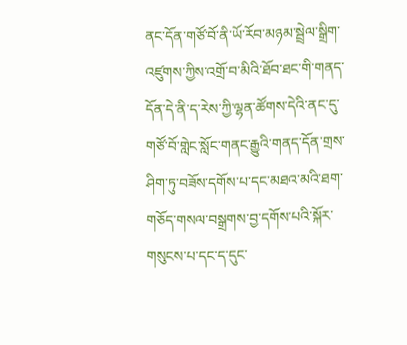ནང་དོན་གཙོ་བོ་ནི་ཡོ་རོབ་མཉམ་སྦྲེལ་སྒྲིག་འཛུགས་ཀྱིས་འགྲོ་བ་མིའི་ཐོབ་ཐང་གི་གནད་དོན་དེ་ནི་ད་རེས་ཀྱི་ལྷན་ཚོགས་དེའི་ནང་དུ་གཙོ་བོ་གླེང་སློང་གནང་རྒྱུའི་གནད་དོན་གྲས་ཤིག་ཏུ་བཟོས་དགོས་པ་དང་མཐའ་མའི་ཐག་གཅོད་གསལ་བསྒྲགས་བྱ་དགོས་པའི་སྐོར་གསུངས་པ་དང་ད་དུང་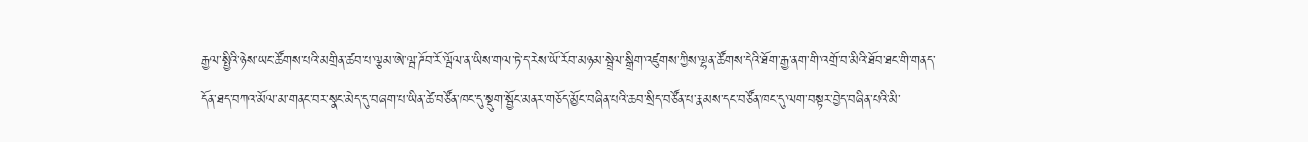རྒྱལ་སྤྱིའི་ཉེས་ཡང་ཚོགས་པའི་མགྲིན་ཚབ་པ་ལྕམ་ཨེ་ལྦ་ཌོབ་རོ་ལྦོལ་ན་ཡིས་གལ་ཏེ་ད་རེས་ཡོ་རོབ་མཉམ་སྦྲེལ་སྒྲིག་འཛུགས་ཀྱིས་ལྷན་ཚོགས་དེའི་ཐོག་རྒྱ་ནག་གི་འགྲོ་བ་མིའི་ཐོབ་ཐང་གི་གནད་དོན་ཐད་བཀའ་མོལ་མ་གནང་བར་སྣང་མེད་དུ་བཞག་པ་ཡིན་ཚེ་བཙོན་ཁང་དུ་སྡུག་སྦྱོང་མནར་གཅོད་མྱོང་བཞིན་པའི་ཆབ་སྲིད་བཙོན་པ་རྣམས་དང་བཙོན་ཁང་དུ་ལག་བསྟར་བྱེད་བཞིན་པའི་མི་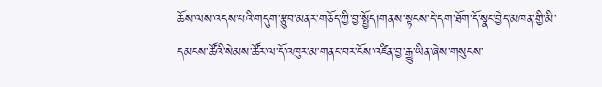ཆོས་ལས་འདས་པའི་གདུག་རྩུབ་མནར་གཅོད་ཀྱི་བྱ་སྤྱོད།གནས་སྟངས་དེ་དག་ཐོག་དོ་སྣང་བྱེད་མཁན་གྱི་མི་དམངས་ཚོའི་སེམས་ཚོར་ལ་དོ་འཁུར་མ་གནང་བར་ངོས་འཛིན་བྱ་རྒྱུ་ཡིན་ཞེས་གསུངས་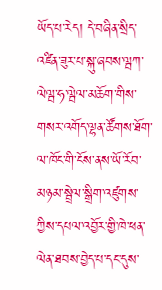ཡོད་པ་རེད། དེ་བཞིན་སྲིད་འཛིན་ཟུར་པ་སྐུ་ཞབས་ལྦཀ་ལེལྦ་ཧ་ལྦེལ་མཆོག་གིས་གསར་འགོད་ལྷན་ཚོགས་ཐོག་ལ་ཁོང་གི་ངོས་ནས་ཡོ་རོབ་མཉམ་སྦྲེལ་སྒྲིག་འཛུགས་ཀྱིས་དཔལ་འབྱོར་གྱི་ཁེ་ཕན་ལེན་ཐབས་བྱེད་པ་དང་དུས་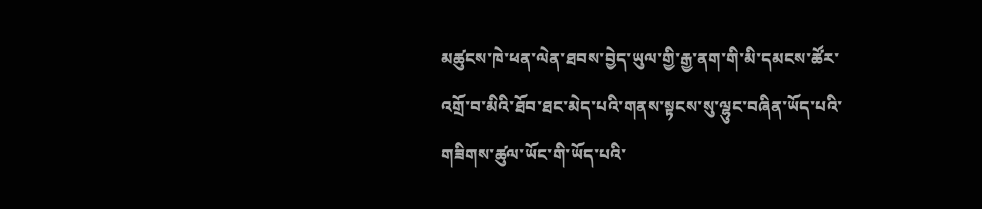མཚུངས་ཁེ་ཕན་ལེན་ཐབས་བྱེད་ཡུལ་གྱི་རྒྱ་ནག་གི་མི་དམངས་ཚོར་འགྲོ་བ་མིའི་ཐོབ་ཐང་མེད་པའི་གནས་སྟངས་སུ་ལྷུང་བཞིན་ཡོད་པའི་གཟིགས་ཚུལ་ཡོང་གི་ཡོད་པའི་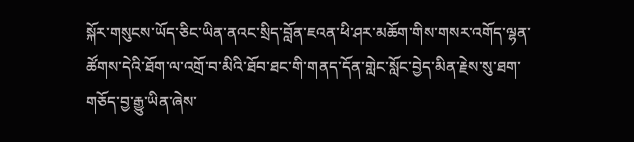སྐོར་གསུངས་ཡོད་ཅིང་ཡིན་ནའང་སྲིད་བློན་ཇའན་ཕི་ཤར་མཆོག་གིས་གསར་འགོད་ལྷན་ཚོགས་དེའི་ཐོག་ལ་འགྲོ་བ་མིའི་ཐོབ་ཐང་གི་གནད་དོན་གླེང་སློང་བྱེད་མིན་རྗེས་སུ་ཐག་གཅོད་བྱ་རྒྱུ་ཡིན་ཞེས་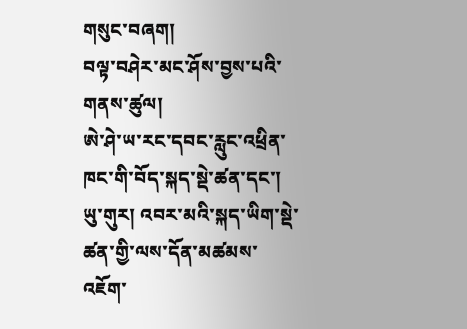གསུང་བཞག།
བལྟ་བཤེར་མང་ཤོས་བྱས་པའི་གནས་ཚུལ།
ཨེ་ཤེ་ཡ་རང་དབང་རླུང་འཕྲིན་ཁང་གི་བོད་སྐད་སྡེ་ཚན་དང་། ཡུ་གུར། འབར་མའི་སྐད་ཡིག་སྡེ་ཚན་གྱི་ལས་དོན་མཚམས་འཇོག་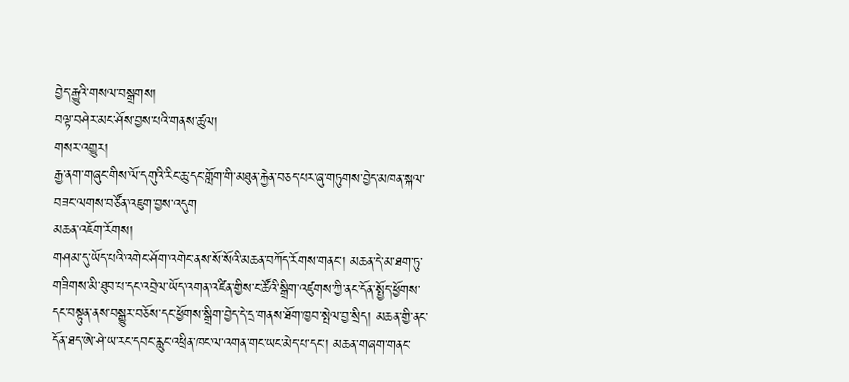བྱེད་རྒྱུའི་གསལ་བསྒྲགས།
བལྟ་བཤེར་མང་ཤོས་བྱས་པའི་གནས་ཚུལ།
གསར་འགྱུར།
རྒྱ་ནག་གཞུང་གིས་ལོ་དགུའི་རིང་ཆུ་དང་གློག་གི་མཐུན་རྐྱེན་བཅད་པར་ཞུ་གཏུགས་བྱེད་མཁན་སྐལ་བཟང་ལགས་བཙོན་འཇུག་བྱས་འདུག
མཆན་འཇོག་རོགས།
གཤམ་དུ་ཡོད་པའི་འགེང་ཤོག་འགེང་ནས་སོ་སོའི་མཆན་བཀོད་རོགས་གནང་། མཆན་དེ་མ་ཐག་ཏུ་གཟིགས་མི་ཐུབ་པ་དང་འབྲེལ་ཡོད་འགན་འཛིན་གྱིས་ང་ཚོའི་སྒྲིག་འཛུགས་ཀྱི་ནང་དོན་སྤྱོད་ཕྱོགས་དང་བསྟུན་ནས་བསྒྱུར་བཅོས་དང་ཕྱོགས་སྒྲིག་བྱེད་དེ་དྲ་གནས་ཐོག་ཁྱབ་སྤེལ་བྱ་སྲིད། མཆན་གྱི་ནང་དོན་ཐད་ཨེ་ཤེ་ཡ་རང་དབང་རླུང་འཕྲིན་ཁང་ལ་འགན་གང་ཡང་མེད་པ་དང་། མཆན་གཞག་གནང་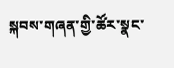སྐབས་གཞན་གྱི་ཚོར་སྣང་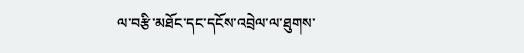ལ་བརྩི་མཐོང་དང་དངོས་འབྲེལ་ལ་ཐུགས་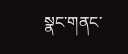སྣང་གནང་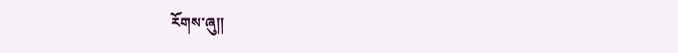རོགས་ཞུ༎